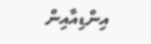އިންޑިއާއިން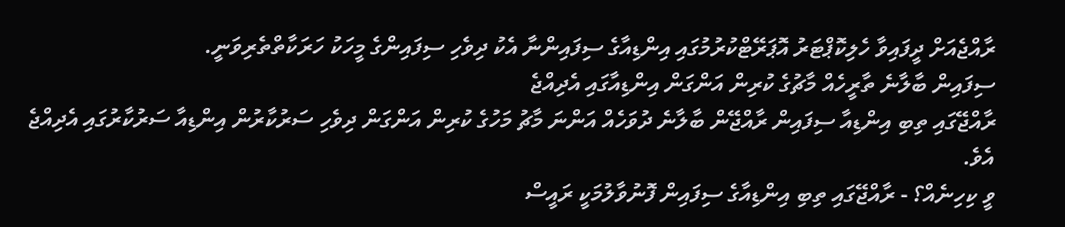ރާއްޖެއަށް ދީފައިވާ ހެލިކޮޕްޓަރު އޮޕަރޭޓްކުރުމުގައި އިންޑިއާގެ ސިފައިންނާ އެކު ދިވެހި ސިފައިންގެ މީހަކު ހަރަކާތްތެރިވަނީ.
ސިފައިން ބާލާނެ ތާރީހެއް މާޗުގެ ކުރިން އަންގަން އިންޑިއާގައި އެދިއްޖެ
ރާއްޖޭގައި ތިބި އިންޑިއާ ސިފައިން ރާއްޖޭން ބާލާނެ ދުވަހެއް އަންނަ މާޗު މަހުގެ ކުރިން އަންގަން ދިވެހި ސަރުކާރުން އިންޑިއާ ސަރުކާރުގައި އެދިއްޖެ އެވެ.
ވީ ކިހިނެއް؟ - ރާއްޖޭގައި ތިބި އިންޑިއާގެ ސިފައިން ފޮނުވާލުމަކީ ރައީސް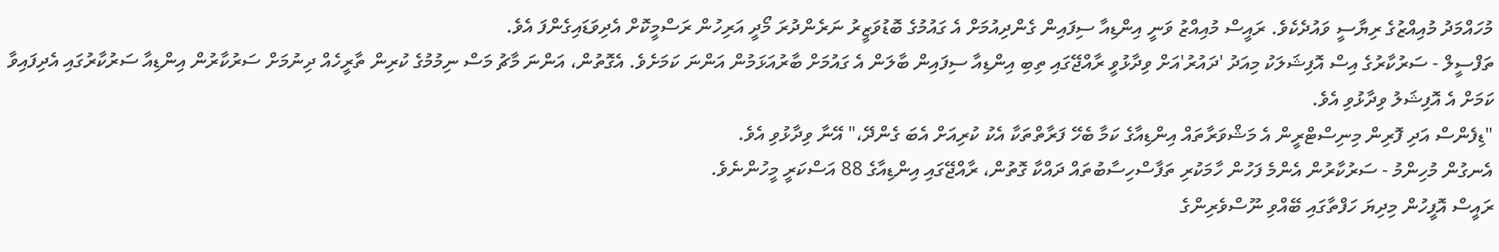މުހައްމަދު މުއިއްޒުގެ ރިޔާސީ ވައުދެކެވެ. ރައީސް މުއިއްޒު ވަނީ އިންޑިއާ ސިފައިން ގެންދިއުމަށް އެ ގައުމުގެ ބޮޑުވަޒީރު ނަރެންދުރަ މޯދީ އަރިހުން ރަސްމީކޮށް އެދިވަޑައިގެންފަ އެވެ.
ތަފްސީލް - ސަރުކާރުގެ އިސް އޮފިޝަލަކު މިއަދު 'ދައުރު'އަށް ވިދާޅުވީ ރާއްޖޭގައި ތިބި އިންޑިއާ ސިފައިން ބާލަން އެ ގައުމަށް ބާރުއަޅަމުން އަންނަ ކަމަށެވެ. އެގޮތުން، އަންނަ މާޗު މަސް ނިމުމުގެ ކުރިން ތާރީހެއް ދިނުމަށް ސަރުކާރުން އިންޑިއާ ސަރުކާރުގައި އެދިފައިވާ ކަމަށް އެ އޮފިޝަލު ވިދާޅުވި އެވެ.
"ޑިފެންސް އަދި ފޮރިން މިނިސްޓްރީން އެ މަޝްވަރާތައް އިންޑިއާގެ ކަމާ ބެހޭ ފަރާތްތަކާ އެކު ކުރިއަށް އެބަ ގެންދޭ،" އޭނާ ވިދާޅުވި އެވެ.
އެނގުން މުހިންމު - ސަރުކާރުން އެންމެ ފަހުން ހާމަކުރި ތަފާސްހިސާބުތައް ދައްކާ ގޮތުން، ރާއްޖޭގައި އިންޑިއާގެ 88 އަސްކަރީ މީހުންނެވެ.
ރައީސް އޮފީހުން މިދިޔަ ހަފްތާގައި ބޭއްވި ނޫސްވެރިންގެ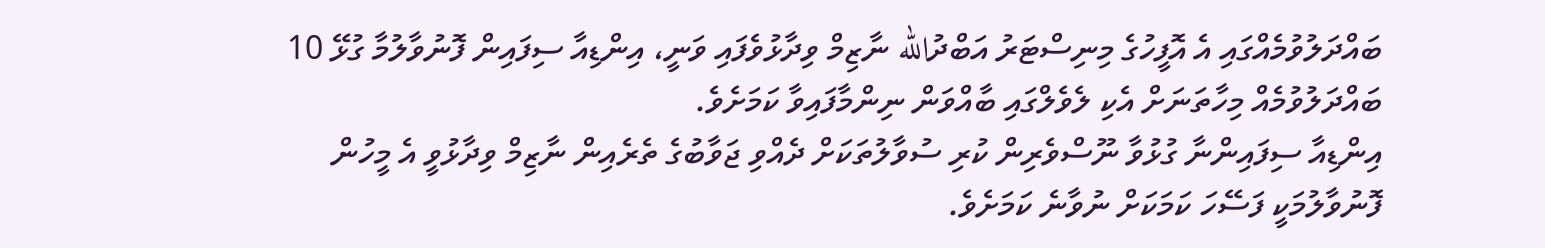ބައްދަލުވުމެއްގައި އެ އޮފީހުގެ މިނިސްޓަރު އަބްދުالله ނާޒިމް ވިދާޅުވެފައި ވަނީ، އިންޑިއާ ސިފައިން ފޮނުވާލުމާ ގުޅޭ 10 ބައްދަލުވުމެއް މިހާތަނަށް އެކި ލެވެލްގައި ބާއްވަން ނިންމާފައިވާ ކަމަށެވެ.
އިންޑިއާ ސިފައިންނާ ގުޅުވާ ނޫސްވެރިން ކުރި ސުވާލުތަކަށް ދެއްވި ޖަވާބުގެ ތެރެއިން ނާޒިމް ވިދާޅުވީ އެ މީހުން ފޮނުވާލުމަކީ ފަސޭހަ ކަމަކަށް ނުވާނެ ކަމަށެވެ.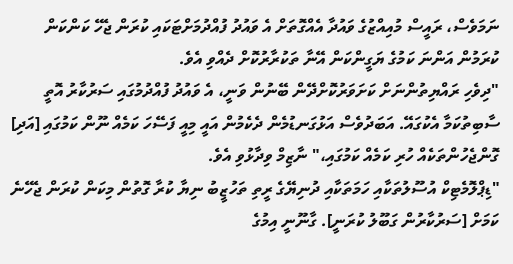ނަމަވެސް، ރައީސް މުއިއްޒުގެ ވައުދާ އެއްގޮތަށް އެ ވައުދު ފުއްދުމަށްޓަކައި ކުރަން ޖެހޭ ކަންކަން ކުރަމުން އަންނަ ކަމުގެ ޔަގީންކަން އޭނާ ތަކުރާރުކޮށް ދެއްވި އެވެ.
"ދިވެހި ރައްޔިތުންނަށް ކަށަވަރުކޮށްދޭން ބޭނުން ވަނީ، އެ ވައުދު ފުއްދުމުގައި ސަރުކާރު އޮތީ ސާބިތުކަމާ އެކުގައޭ. އަބަދުވެސް އަޅުގަނޑުމެން ދެކެމުން އައީ މިއީ ފަސޭހަ ކަމެއް ނޫން ކަމުގައި [އަދި] ގޮންޖެހުންތަކެއް ހުރި ކަމެއް ކަމުގައި،" ނާޒިމް ވިދާޅުވި އެވެ.
"ޑިޕްލޮމެޓިކް އުސޫލުތަކާއި ހަމަތަކާއި ދުނިޔޭގެ ރީތި ތަހުޒީބު ނިޔާ ކުރާ ގޮތުން މިކަން ކުރަން ޖެހޭނެ ކަމަށް [ސަރުކާރުން ގަބޫލު ކުރަނީ]. ގާނޫނީ އިމުގެ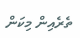ތެރެއިން މިކަން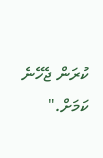ކުރަން ޖެހޭނެ ކަމަށް."